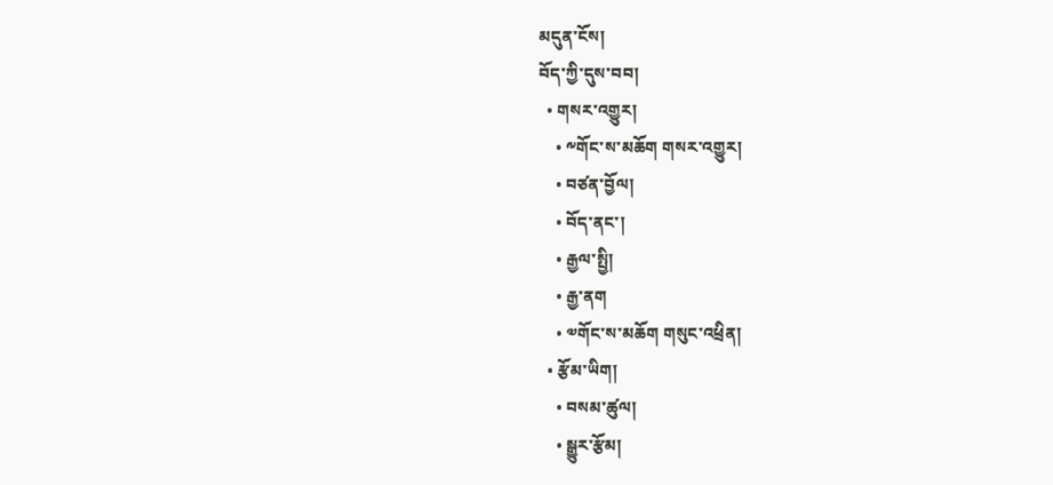མདུན་ངོས།
བོད་ཀྱི་དུས་བབ།
  • གསར་འགྱུར།
    • ༸གོང་ས་མཆོག གསར་འགྱུར།
    • བཙན་བྱོལ།
    • བོད་ནང་།
    • རྒྱལ་སྤྱི།
    • རྒྱ་ནག
    • ༧གོང་ས་མཆོག གསུང་འཕྲིན།
  • རྩོམ་ཡིག།
    • བསམ་ཚུལ།
    • སྒྱུར་རྩོམ།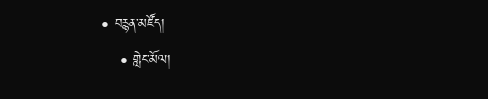• བརྙན་མཛོད།
    • གླེང་མོལ།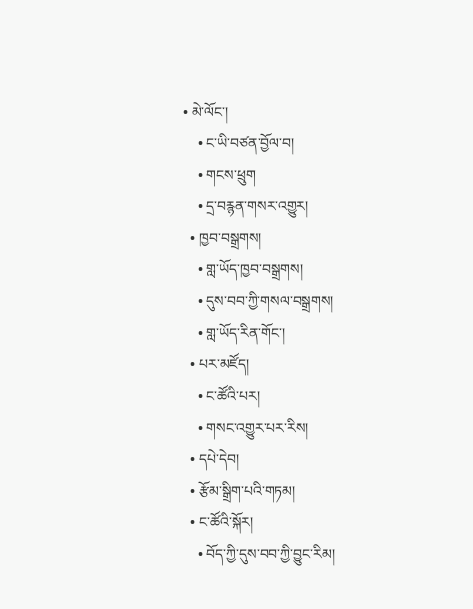• མེ་ལོང་།
    • ང་ཡི་བཙན་བྱོལ་བ།
    • གངས་ཕྲུག
    • དྲ་བརྙན་གསར་འགྱུར།
  • ཁྱབ་བསྒྲགས།
    • གླ་ཡོད་ཁྱབ་བསྒྲགས།
    • དུས་བབ་ཀྱི་གསལ་བསྒྲགས།
    • གླ་ཡོད་རིན་གོང་།
  • པར་མཛོད།
    • ང་ཚོའི་པར།
    • གསང་འགྱུར་པར་རིས།
  • དཔེ་དེབ།
  • རྩོམ་སྒྲིག་པའི་གཏམ།
  • ང་ཚོའི་སྐོར།
    • བོད་ཀྱི་དུས་བབ་ཀྱི་བྱུང་རིམ།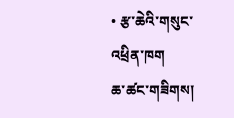• རྩ་ཆེའི་གསུང་འཕྲིན་ཁག
ཆ་ཚང་གཟིགས།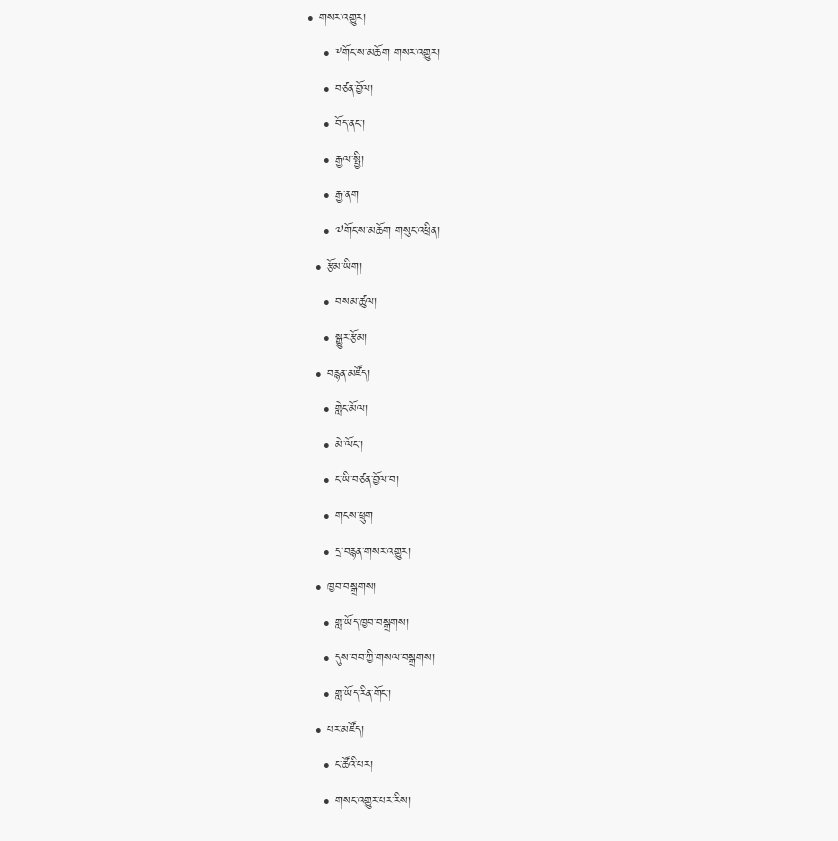• གསར་འགྱུར།
    • ༸གོང་ས་མཆོག གསར་འགྱུར།
    • བཙན་བྱོལ།
    • བོད་ནང་།
    • རྒྱལ་སྤྱི།
    • རྒྱ་ནག
    • ༧གོང་ས་མཆོག གསུང་འཕྲིན།
  • རྩོམ་ཡིག།
    • བསམ་ཚུལ།
    • སྒྱུར་རྩོམ།
  • བརྙན་མཛོད།
    • གླེང་མོལ།
    • མེ་ལོང་།
    • ང་ཡི་བཙན་བྱོལ་བ།
    • གངས་ཕྲུག
    • དྲ་བརྙན་གསར་འགྱུར།
  • ཁྱབ་བསྒྲགས།
    • གླ་ཡོད་ཁྱབ་བསྒྲགས།
    • དུས་བབ་ཀྱི་གསལ་བསྒྲགས།
    • གླ་ཡོད་རིན་གོང་།
  • པར་མཛོད།
    • ང་ཚོའི་པར།
    • གསང་འགྱུར་པར་རིས།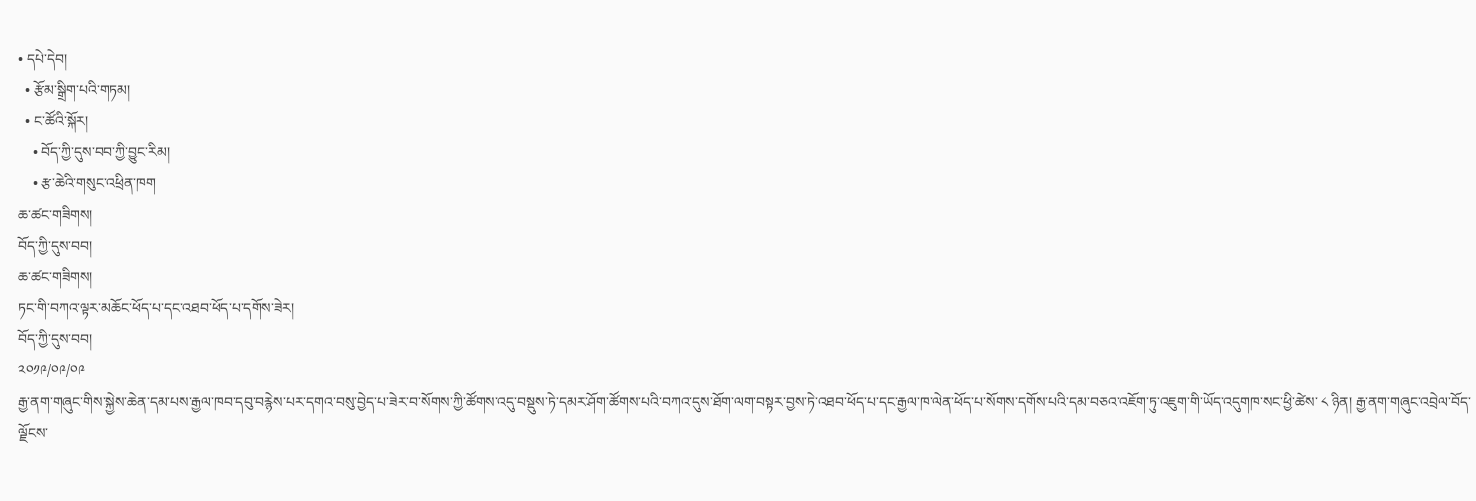• དཔེ་དེབ།
  • རྩོམ་སྒྲིག་པའི་གཏམ།
  • ང་ཚོའི་སྐོར།
    • བོད་ཀྱི་དུས་བབ་ཀྱི་བྱུང་རིམ།
    • རྩ་ཆེའི་གསུང་འཕྲིན་ཁག
ཆ་ཚང་གཟིགས།
བོད་ཀྱི་དུས་བབ།
ཆ་ཚང་གཟིགས།
ཏང་གི་བཀའ་ལྟར་མཆོང་ཕོད་པ་དང་འཐབ་ཕོད་པ་དགོས་ཟེར།
བོད་ཀྱི་དུས་བབ།
༢༠༡༩/༠༩/༠༩
རྒྱ་ནག་གཞུང་གིས་སྐྱེས་ཆེན་དམ་པས་རྒྱལ་ཁབ་དབུ་བརྙེས་པར་དགའ་བསུ་བྱེད་པ་ཟེར་བ་སོགས་ཀྱི་ཚོགས་འདུ་བསྡུས་ཏེ་དམར་ཤོག་ཚོགས་པའི་བཀའ་དུས་ཐོག་ལག་བསྟར་བྱས་ཏེ་འཐབ་ཕོད་པ་དང་རྒྱལ་ཁ་ལེན་ཕོད་པ་སོགས་དགོས་པའི་དམ་བཅའ་འཇོག་ཏུ་འཇུག་གི་ཡོད་འདུགཁ་སང་ཕྱི་ཚེས་ ༨ ཉིན། རྒྱ་ནག་གཞུང་འབྲེལ་བོད་ལྗོངས་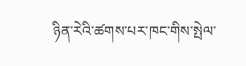ཉིན་རེའི་ཚགས་པར་ཁང་གིས་སྤེལ་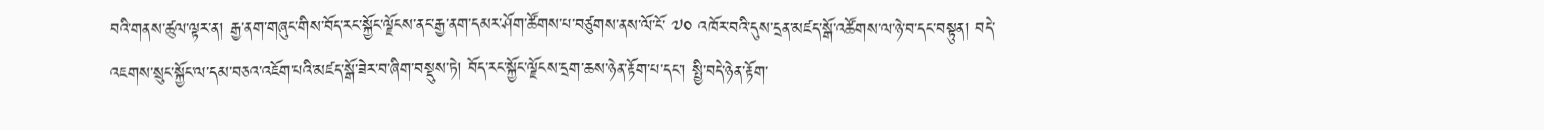བའི་གནས་ཚུལ་ལྟར་ན། རྒྱ་ནག་གཞུང་གིས་བོད་རང་སྐྱོང་ལྗོངས་ནང་རྒྱ་ནག་དམར་ཤོག་ཚོགས་པ་བཙུགས་ནས་ལོ་ངོ་ ༧༠ འཁོར་བའི་དུས་དྲན་མཛད་སྒོ་འཚོགས་ལ་ཉེ་བ་དང་བསྟུན། བདེ་འཇགས་སྲུང་སྐྱོང་ལ་དམ་བཅའ་འཇོག་པའི་མཛད་སྒོ་ཟེར་བ་ཞིག་བསྡུས་ཏེ། བོད་རང་སྐྱོང་ལྗོངས་དྲག་ཆས་ཉེན་རྟོག་པ་དང་། སྤྱི་བདེ་ཉེན་རྟོག་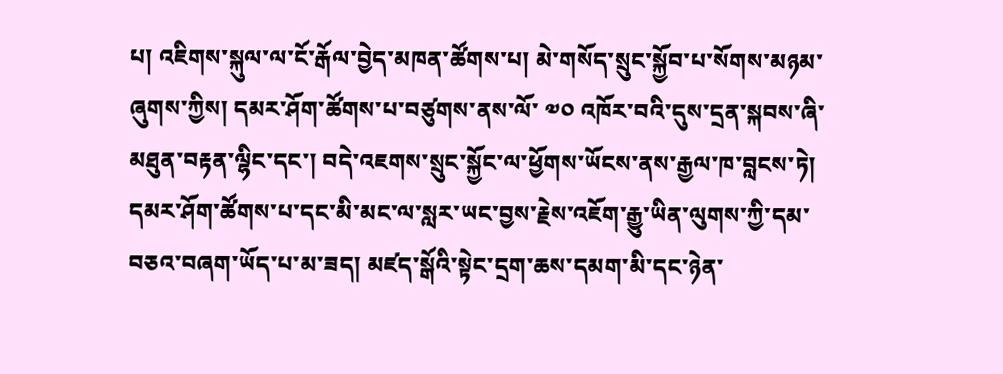པ། འཇིགས་སྐུལ་ལ་ངོ་རྒོལ་བྱེད་མཁན་ཚོགས་པ། མེ་གསོད་སྲུང་སྐྱོབ་པ་སོགས་མཉམ་ཞུགས་ཀྱིས། དམར་ཤོག་ཚོགས་པ་བཙུགས་ནས་ལོ་ ༧༠ འཁོར་བའི་དུས་དྲན་སྐབས་ཞི་མཐུན་བརྟན་ལྷིང་དང་། བདེ་འཇགས་སྲུང་སྐྱོང་ལ་ཕྱོགས་ཡོངས་ནས་རྒྱལ་ཁ་བླངས་ཏེ། དམར་ཤོག་ཚོགས་པ་དང་མི་མང་ལ་སླར་ཡང་བྱས་རྗེས་འཇོག་རྒྱུ་ཡིན་ལུགས་ཀྱི་དམ་བཅའ་བཞག་ཡོད་པ་མ་ཟད། མཛད་སྒོའི་སྟེང་དྲག་ཆས་དམག་མི་དང་ཉེན་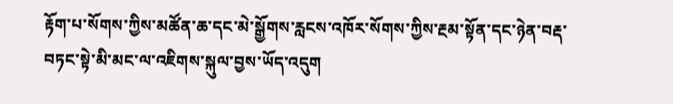རྟོག་པ་སོགས་ཀྱིས་མཚོན་ཆ་དང་མེ་སྒྱོགས་རླངས་འཁོར་སོགས་ཀྱིས་རྔམ་སྟོན་དང་ཉེན་བརྡ་བཏང་སྟེ་མི་མང་ལ་འཇིགས་སྐུལ་བྱས་ཡོད་འདུག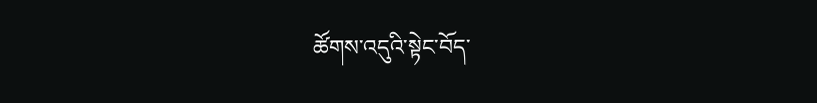ཚོགས་འདུའི་སྟེང་བོད་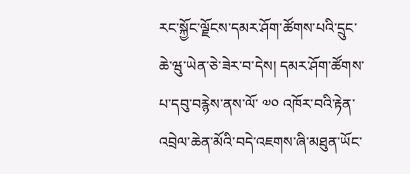རང་སྐྱོང་ལྗོངས་དམར་ཤོག་ཚོགས་པའི་དྲུང་ཆེ་ཝུ་ཡེན་ཅེ་ཟེར་བ་དེས། དམར་ཤོག་ཚོགས་པ་དབུ་བརྙེས་ནས་ལོ་ ༧༠ འཁོར་བའི་རྟེན་འབྲེལ་ཆེན་མོའི་བདེ་འཇགས་ཞི་མཐུན་ཡོང་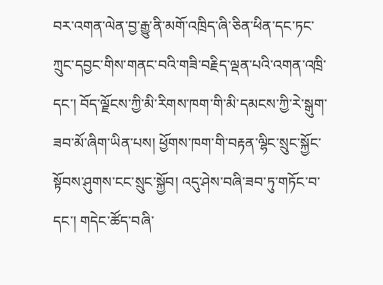བར་འགན་ལེན་བྱ་རྒྱུ་ནི་མགོ་འཁྲིད་ཞི་ཅིན་ཕིན་དང་ཏང་ཀྲུང་དབྱང་གིས་གནང་བའི་གཟི་བརྗིད་ལྡན་པའི་འགན་འཁྲི་དང་། བོད་ལྗོངས་ཀྱི་མི་རིགས་ཁག་གི་མི་དམངས་ཀྱི་རེ་སྒུག་ཟབ་མོ་ཞིག་ཡིན་པས། ཕྱོགས་ཁག་གི་བརྟན་ལྷིང་སྲུང་སྐྱོང་སྟོབས་ཤུགས་ངང་སྲུང་སྐྱོབ། འདུ་ཤེས་བཞི་ཟབ་ཏུ་གཏོང་བ་དང་། གདེང་ཚོད་བཞི་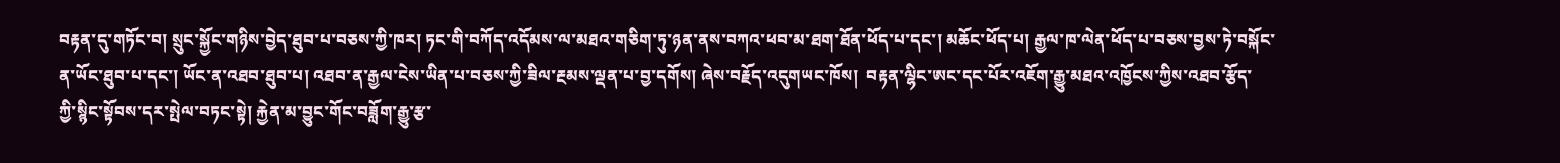བརྟན་དུ་གཏོང་བ། སྲུང་སྐྱོང་གཉིས་བྱེད་ཐུབ་པ་བཅས་ཀྱི་ཁར། ཏང་གི་བཀོད་འདོམས་ལ་མཐའ་གཅིག་ཏུ་ཉན་ནས་བཀའ་ཕབ་མ་ཐག་ཐོན་ཕོད་པ་དང་། མཆོང་ཕོད་པ། རྒྱལ་ཁ་ལེན་ཕོད་པ་བཅས་བྱས་ཏེ་བསྐོང་ན་ཡོང་ཐུབ་པ་དང་། ཡོང་ན་འཐབ་ཐུབ་པ། འཐབ་ན་རྒྱལ་ངེས་ཡིན་པ་བཅས་ཀྱི་ཟིལ་རྔམས་ལྡན་པ་བྱ་དགོས། ཞེས་བརྗོད་འདུགཡང་ཁོས།  བརྟན་ལྷིང་ཨང་དང་པོར་འཇོག་རྒྱུ་མཐའ་འཁྱོངས་ཀྱིས་འཐབ་རྩོད་ཀྱི་སྙིང་སྟོབས་དར་སྤེལ་བཏང་སྟེ། རྐྱེན་མ་བྱུང་གོང་བཟློག་རྒྱུ་རྩ་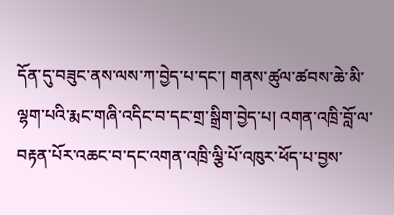དོན་དུ་བཟུང་ནས་ལས་ཀ་བྱེད་པ་དང་། གནས་ཚུལ་ཚབས་ཆེ་མི་ལྷག་པའི་རྨང་གཞི་འདིང་བ་དང་གྲ་སྒྲིག་བྱེད་པ། འགན་འཁྲི་བློ་ལ་བརྟན་པོར་འཆང་བ་དང་འགན་འཁྲི་ལྕི་པོ་འཁུར་ཕོད་པ་བྱས་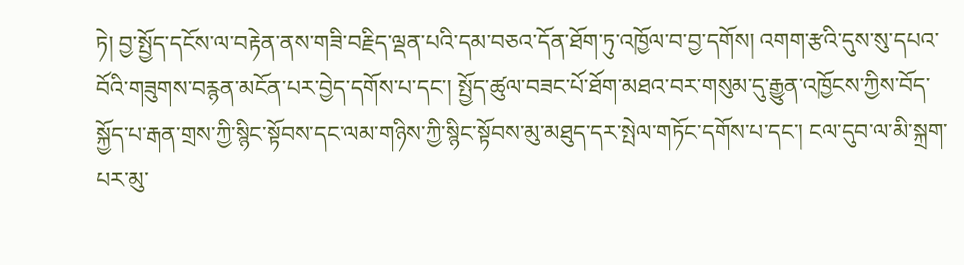ཏེ། བྱ་སྤྱོད་དངོས་ལ་བརྟེན་ནས་གཟི་བརྗིད་ལྡན་པའི་དམ་བཅའ་དོན་ཐོག་ཏུ་འཁྱོལ་བ་བྱ་དགོས། འགག་རྩའི་དུས་སུ་དཔའ་བོའི་གཟུགས་བརྙན་མངོན་པར་བྱེད་དགོས་པ་དང་། སྤྱོད་ཚུལ་བཟང་པོ་ཐོག་མཐའ་བར་གསུམ་དུ་རྒྱུན་འཁྱོངས་ཀྱིས་བོད་སྐྱོད་པ་རྒན་གྲས་ཀྱི་སྙིང་སྟོབས་དང་ལམ་གཉིས་ཀྱི་སྙིང་སྟོབས་མུ་མཐུད་དར་སྤེལ་གཏོང་དགོས་པ་དང་། ངལ་དུབ་ལ་མི་སྐྲག་པར་མུ་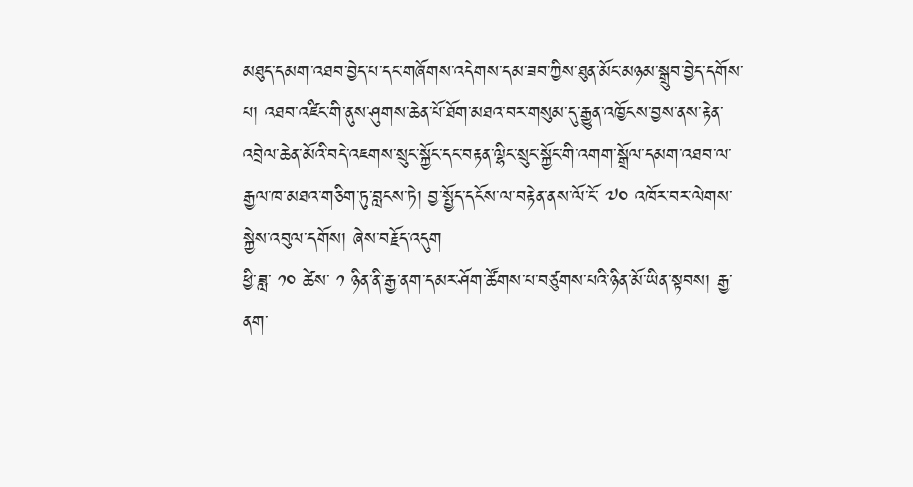མཐུད་དམག་འཐབ་བྱེད་པ་དང་གཞོགས་འདེགས་དམ་ཟབ་ཀྱིས་ཐུན་མོང་མཉམ་སྒྲུབ་བྱེད་དགོས་པ། འཐབ་འཛིང་གི་ནུས་ཤུགས་ཆེན་པོ་ཐོག་མཐའ་བར་གསུམ་དུ་རྒྱུན་འཁྱོངས་བྱས་ནས་རྟེན་འབྲེལ་ཆེན་མོའི་བདེ་འཇགས་སྲུང་སྐྱོང་དང་བརྟན་ལྷིང་སྲུང་སྐྱོང་གི་འགག་སྒྲོལ་དམག་འཐབ་ལ་རྒྱལ་ཁ་མཐའ་གཅིག་ཏུ་བླངས་ཏེ། བྱ་སྤྱོད་དངོས་ལ་བརྟེན་ནས་ལོ་ངོ་ ༧༠ འཁོར་བར་ལེགས་སྐྱེས་འབུལ་དགོས། ཞེས་བརྗོད་འདུག
ཕྱི་ཟླ་ ༡༠ ཚེས་ ༡ ཉིན་ནི་རྒྱ་ནག་དམར་ཤོག་ཚོགས་པ་བཙུགས་པའི་ཉིན་མོ་ཡིན་སྟབས། རྒྱ་ནག་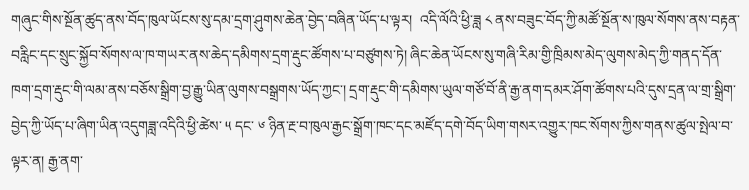གཞུང་གིས་སྔོན་ཚུད་ནས་བོད་ཁུལ་ཡོངས་སུ་དམ་དྲག་ཤུགས་ཆེན་བྱེད་བཞིན་ཡོད་པ་ལྟར།  འདི་ལོའི་ཕྱི་ཟླ ༨ ནས་བཟུང་བོད་ཀྱི་མཚོ་སྔོན་ས་ཁུལ་སོགས་ནས་བརྟན་བརླིང་དང་སྲུང་སྐྱོབ་སོགས་ལ་ཁ་གཡར་ནས་ཆེད་དམིགས་དྲག་རྡུང་ཚོགས་པ་བཙུགས་ཏེ། ཞིང་ཆེན་ཡོངས་སུ་གཞི་རིམ་གྱི་ཁྲིམས་མེད་ལུགས་མེད་ཀྱི་གནད་དོན་ཁག་དྲག་རྡུང་གི་ལམ་ནས་བཅོས་སྒྲིག་བྱ་རྒྱུ་ཡིན་ལུགས་བསྒྲགས་ཡོད་ཀྱང་། དྲག་རྡུང་གི་དམིགས་ཡུལ་གཙོ་བོ་ནི་རྒྱ་ནག་དམར་ཤོག་ཚོགས་པའི་དུས་དྲན་ལ་གྲ་སྒྲིག་བྱེད་ཀྱི་ཡོད་པ་ཞིག་ཡིན་འདུགཟླ་འདིའི་ཕྱི་ཚེས་ ༥ དང་ ༦ ཉིན་རྔ་བ་ཁུལ་རྒྱང་སྒྲོག་ཁང་དང་མཛོད་དགེ་བོད་ཡིག་གསར་འགྱུར་ཁང་སོགས་ཀྱིས་གནས་ཚུལ་སྤེལ་བ་ལྟར་ན། རྒྱ་ནག་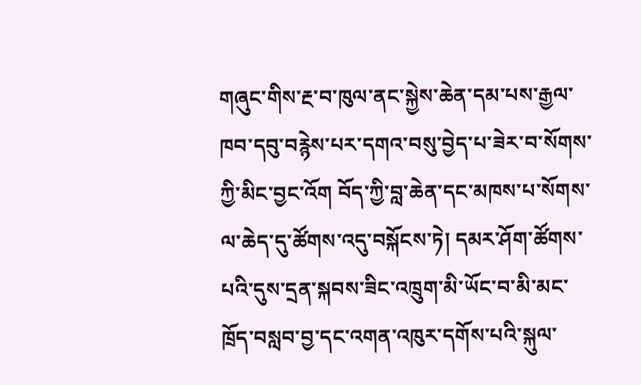གཞུང་གིས་རྔ་བ་ཁུལ་ནང་སྐྱེས་ཆེན་དམ་པས་རྒྱལ་ཁབ་དབུ་བརྙེས་པར་དགའ་བསུ་བྱེད་པ་ཟེར་བ་སོགས་ཀྱི་མིང་བྱང་འོག བོད་ཀྱི་བླ་ཆེན་དང་མཁས་པ་སོགས་ལ་ཆེད་དུ་ཚོགས་འདུ་བསྐོངས་ཏེ། དམར་ཤོག་ཚོགས་པའི་དུས་དྲན་སྐབས་ཟིང་འཁྲུག་མི་ཡོང་བ་མི་མང་ཁྲོད་བསླབ་བྱ་དང་འགན་འཁུར་དགོས་པའི་སྐུལ་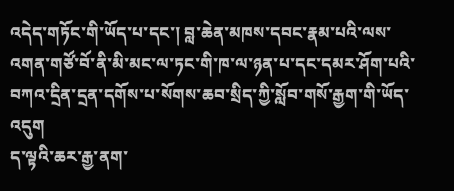འདེད་གཏོང་གི་ཡོད་པ་དང་། བླ་ཆེན་མཁས་དབང་རྣམ་པའི་ལས་འགན་གཙོ་བོ་ནི་མི་མང་ལ་ཏང་གི་ཁ་ལ་ཉན་པ་དང་དམར་ཤོག་པའི་བཀའ་དྲིན་དྲན་དགོས་པ་སོགས་ཆབ་སྲིད་ཀྱི་སློབ་གསོ་རྒྱག་གི་ཡོད་འདུག
ད་ལྟའི་ཆར་རྒྱ་ནག་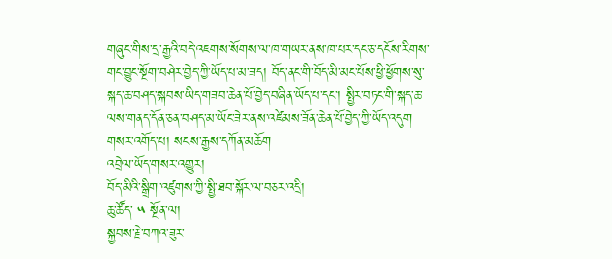གཞུང་གིས་དྲ་རྒྱའི་བདེ་འཇགས་སོགས་ལ་ཁ་གཡར་ནས་ཁ་པར་དང་ཅ་དངོས་རིགས་གང་བྱུང་སྔོག་བཤེར་བྱེད་ཀྱི་ཡོད་པ་མ་ཟད། བོད་ནང་གི་བོད་མི་མང་པོས་ཕྱི་ཕྱོགས་སུ་སྐད་ཆ་བཤད་སྐབས་ཡིད་གཟབ་ཆེན་པོ་བྱེད་བཞིན་ཡོད་པ་དང་། སྤྱིར་བཏང་གི་སྐད་ཆ་ལས་གནད་དོན་ཅན་བཤད་མ་ཡོང་ཟེར་ནས་འཛེམས་ཟོན་ཆེན་པོ་བྱེད་ཀྱི་ཡོད་འདུག
གསར་འགོད་པ། སངས་རྒྱས་དཀོན་མཆོག
འབྲེལ་ཡོད་གསར་འགྱུར།
བོད་མིའི་སྒྲིག་འཛུགས་ཀྱི་སྤྱི་ཐབ་སྐོར་ལ་བཅར་འདྲི།
ཆུ་ཚོད་ ༥ སྔོན་ལ།
སྐྱབས་རྗེ་བཀའ་ཟུར་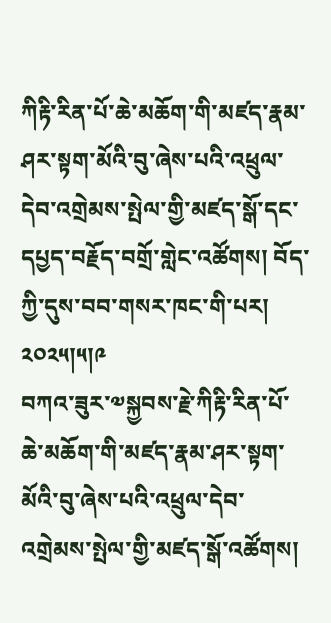ཀིརྟི་རིན་པོ་ཆེ་མཆོག་གི་མཛད་རྣམ་ཤར་སྟག་མོའི་བུ་ཞེས་པའི་འཕྲུལ་དེབ་འགྲེམས་སྤེལ་གྱི་མཛད་སྒོ་དང་དཔྱད་བརྗོད་བགྲོ་གླེང་འཚོགས། བོད་ཀྱི་དུས་བབ་གསར་ཁང་གི་པར། ༢༠༢༥།༥།༩
བཀའ་ཟུར་༧སྐྱབས་རྗེ་ཀིརྟི་རིན་པོ་ཆེ་མཆོག་གི་མཛད་རྣམ་ཤར་སྟག་མོའི་བུ་ཞེས་པའི་འཕྲུལ་དེབ་འགྲེམས་སྤེལ་གྱི་མཛད་སྒོ་འཚོགས།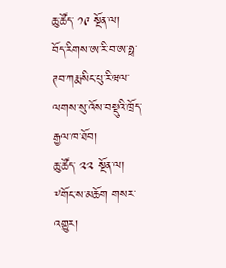ཆུ་ཚོད་ ༡༩ སྔོན་ལ།
བོད་རིགས་ཨ་རི་བ་ཨ་ཧྥ་ཊབ་ཀརྨ་སིང་པུ་རི་ཝལ་ལགས་སུ་འོས་བསྡུའི་ཁྲོད་རྒྱལ་ཁ་ཐོབ།
ཆུ་ཚོད་ ༢༢ སྔོན་ལ།
༸གོང་ས་མཆོག གསར་འགྱུར།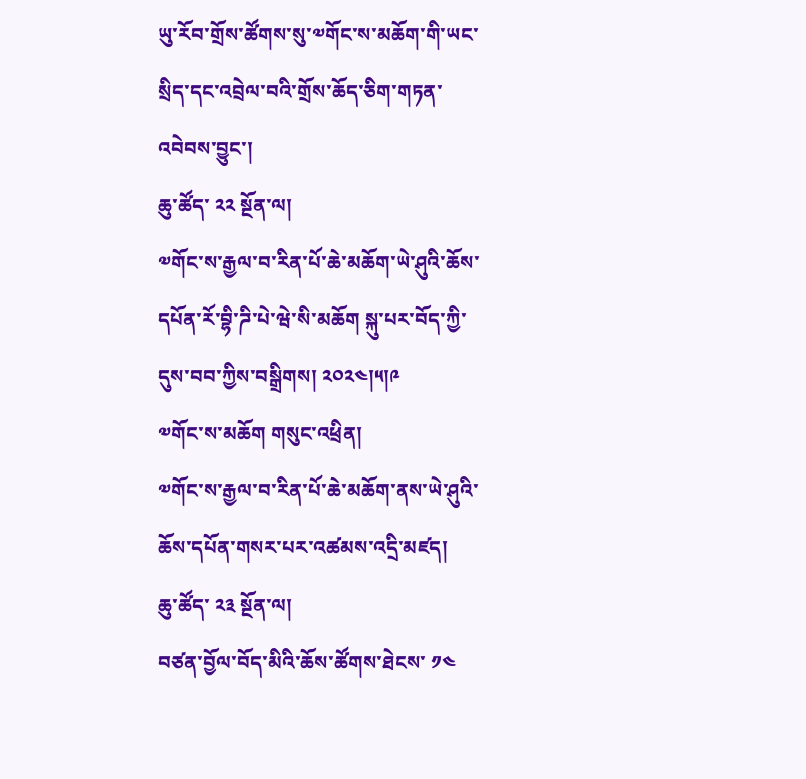ཡུ་རོབ་གྲོས་ཚོགས་སུ་༧གོང་ས་མཆོག་གི་ཡང་སྲིད་དང་འབྲེལ་བའི་གྲོས་ཆོད་ཅིག་གཏན་འབེབས་བྱུང་།
ཆུ་ཚོད་ ༢༢ སྔོན་ལ།
༧གོང་ས་རྒྱལ་བ་རིན་པོ་ཆེ་མཆོག་ཡེ་ཤུའི་ཆོས་དཔོན་རོ་བྷི་ཌི་པེ་ཝེ་སི་མཆོག སྐུ་པར་བོད་ཀྱི་དུས་བབ་ཀྱིས་བསྒྲིགས། ༢༠༢༤།༥།༩
༧གོང་ས་མཆོག གསུང་འཕྲིན།
༧གོང་ས་རྒྱལ་བ་རིན་པོ་ཆེ་མཆོག་ནས་ཡེ་ཤུའི་ཆོས་དཔོན་གསར་པར་འཚམས་འདྲི་མཛད།
ཆུ་ཚོད་ ༢༣ སྔོན་ལ།
བཙན་བྱོལ་བོད་མིའི་ཆོས་ཚོགས་ཐེངས་ ༡༤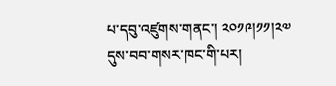པ་དབུ་འཛུགས་གནང་། ༢༠༡༩།༡༡།༢༧ དུས་བབ་གསར་ཁང་གི་པར།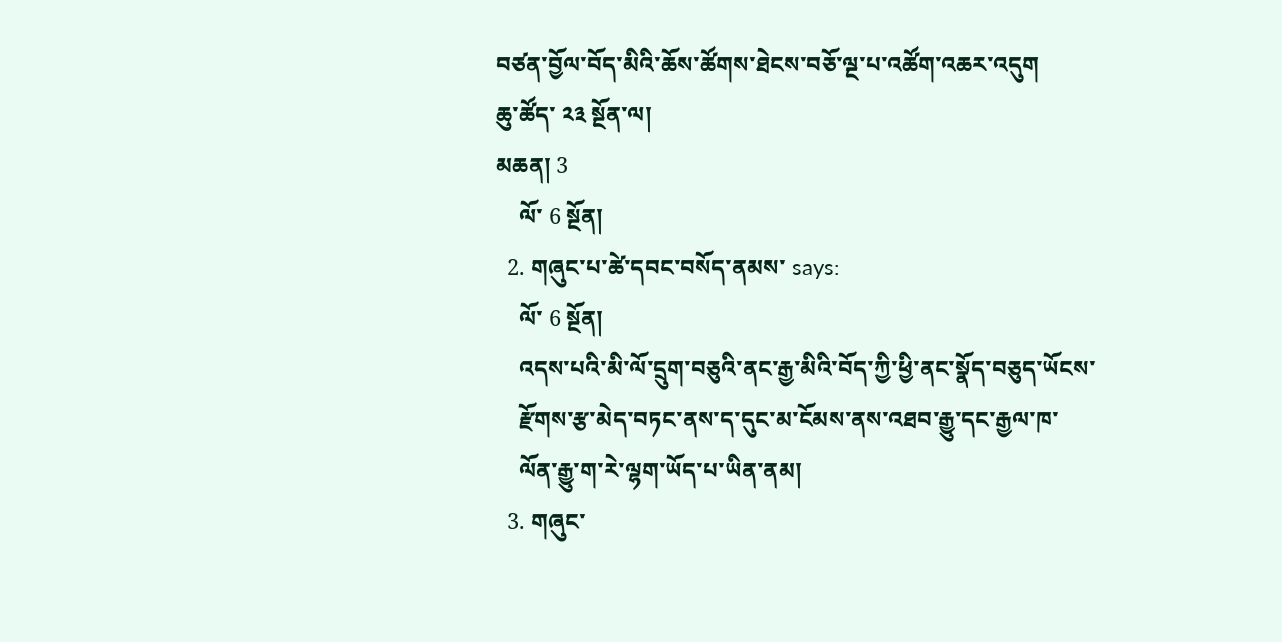བཙན་བྱོལ་བོད་མིའི་ཆོས་ཚོགས་ཐེངས་བཅོ་ལྔ་པ་འཚོག་འཆར་འདུག
ཆུ་ཚོད་ ༢༣ སྔོན་ལ།
མཆན། 3
    ལོ་ 6 སྔོན།
  2. གཞུང་པ་ཚེ་དབང་བསོད་ནམས་ says:
    ལོ་ 6 སྔོན།
    འདས་པའི་མི་ལོ་དྲུག་བཅུའི་ནང་རྒྱ་མིའི་བོད་ཀྱི་ཕྱི་ནང་སྣོད་བཅུད་ཡོངས་
    རྫོགས་རྩ་མེད་བཏང་ནས་ད་དུང་མ་ངོམས་ནས་འཐབ་རྒྱུ་དང་རྒྱལ་ཁ་
    ལོན་རྒྱུ་ག་རེ་ལྷག་ཡོད་པ་ཡིན་ནམ།
  3. གཞུང་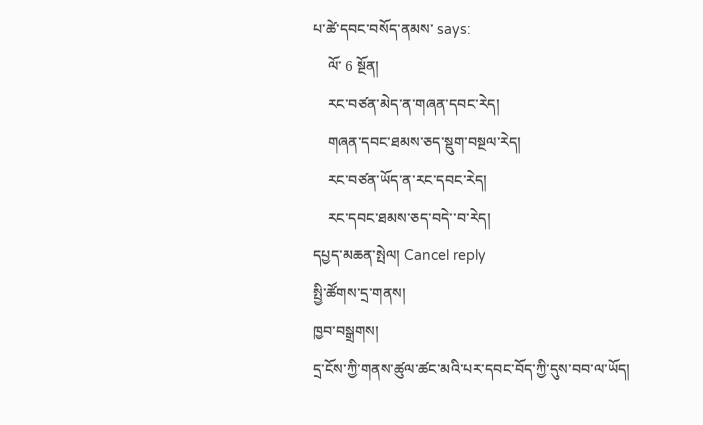པ་ཚེ་དབང་བསོད་ནམས་ says:
    ལོ་ 6 སྔོན།
    རང་བཙན་མེད་ན་གཞན་དབང་རེད།
    གཞན་དབང་ཐམས་ཅད་སྡུག་བསྔལ་རེད།
    རང་བཙན་ཡོད་ན་རང་དབང་རེད།
    རང་དབང་ཐམས་ཅད་བདེ་་བ་རེད།
དཔྱད་མཆན་སྤེལ། Cancel reply
སྤྱི་ཚོགས་དྲ་གནས།
ཁྱབ་བསྒྲགས།
དྲ་ངོས་ཀྱི་གནས་ཚུལ་ཚང་མའི་པར་དབང་བོད་ཀྱི་དུས་བབ་ལ་ཡོད།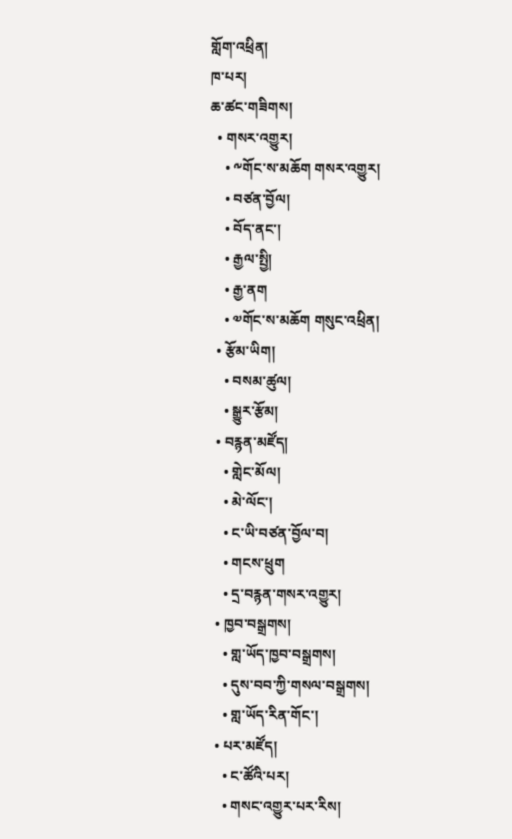གློག་འཕྲིན།
ཁ་པར།
ཆ་ཚང་གཟིགས།
  • གསར་འགྱུར།
    • ༸གོང་ས་མཆོག གསར་འགྱུར།
    • བཙན་བྱོལ།
    • བོད་ནང་།
    • རྒྱལ་སྤྱི།
    • རྒྱ་ནག
    • ༧གོང་ས་མཆོག གསུང་འཕྲིན།
  • རྩོམ་ཡིག།
    • བསམ་ཚུལ།
    • སྒྱུར་རྩོམ།
  • བརྙན་མཛོད།
    • གླེང་མོལ།
    • མེ་ལོང་།
    • ང་ཡི་བཙན་བྱོལ་བ།
    • གངས་ཕྲུག
    • དྲ་བརྙན་གསར་འགྱུར།
  • ཁྱབ་བསྒྲགས།
    • གླ་ཡོད་ཁྱབ་བསྒྲགས།
    • དུས་བབ་ཀྱི་གསལ་བསྒྲགས།
    • གླ་ཡོད་རིན་གོང་།
  • པར་མཛོད།
    • ང་ཚོའི་པར།
    • གསང་འགྱུར་པར་རིས།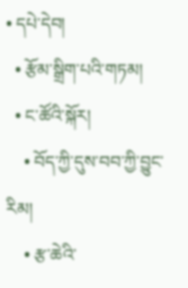• དཔེ་དེབ།
  • རྩོམ་སྒྲིག་པའི་གཏམ།
  • ང་ཚོའི་སྐོར།
    • བོད་ཀྱི་དུས་བབ་ཀྱི་བྱུང་རིམ།
    • རྩ་ཆེའི་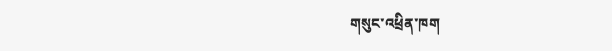གསུང་འཕྲིན་ཁག